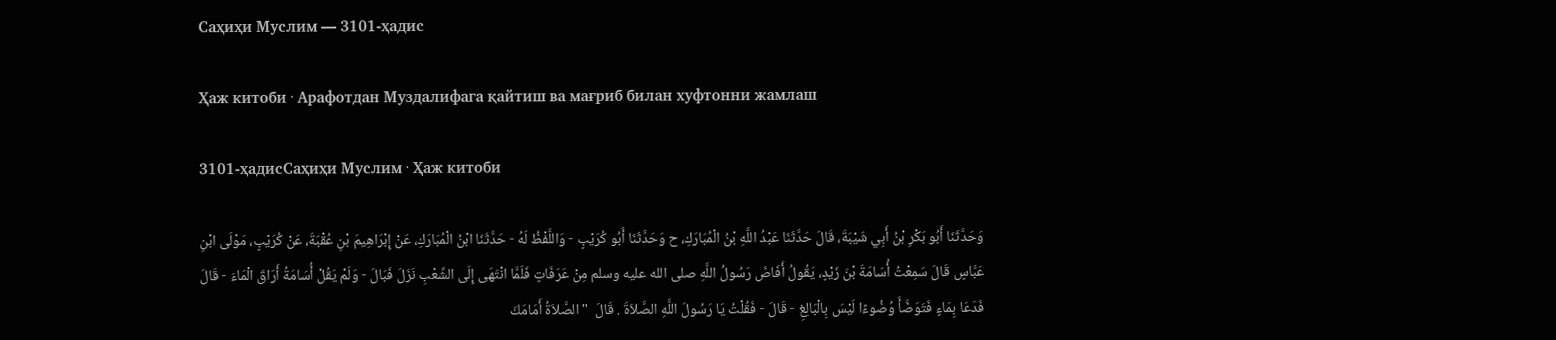Саҳиҳи Муслим — 3101-ҳадис

Ҳаж китоби · Арафотдан Муздалифага қайтиш ва мағриб билан хуфтонни жамлаш

3101-ҳадисСаҳиҳи Муслим · Ҳаж китоби

وَحَدَّثَنَا أَبُو بَكْرِ بْنُ أَبِي شَيْبَةَ، قَالَ حَدَّثَنَا عَبْدُ اللَّهِ بْنُ الْمُبَارَكِ، ح وَحَدَّثَنَا أَبُو كُرَيْبٍ - وَاللَّفْظُ لَهُ - حَدَّثَنَا ابْنُ الْمُبَارَكِ، عَنْ إِبْرَاهِيمَ بْنِ عُقْبَةَ، عَنْ كُرَيْبٍ، مَوْلَى ابْنِ عَبَّاسٍ قَالَ سَمِعْتُ أُسَامَةَ بْنَ زَيْدٍ، يَقُولُ أَفَاضَ رَسُولُ اللَّهِ صلى الله عليه وسلم مِنْ عَرَفَاتٍ فَلَمَّا انْتَهَى إِلَى الشِّعْبِ نَزَلَ فَبَالَ - وَلَمْ يَقُلْ أُسَامَةُ أَرَاقَ الْمَاءَ - قَالَ فَدَعَا بِمَاءٍ فَتَوَضَّأَ وُضُوءًا لَيْسَ بِالْبَالِغِ - قَالَ - فَقُلْتُ يَا رَسُولَ اللَّهِ الصَّلاَةَ . قَالَ  " الصَّلاَةُ أَمَامَكَ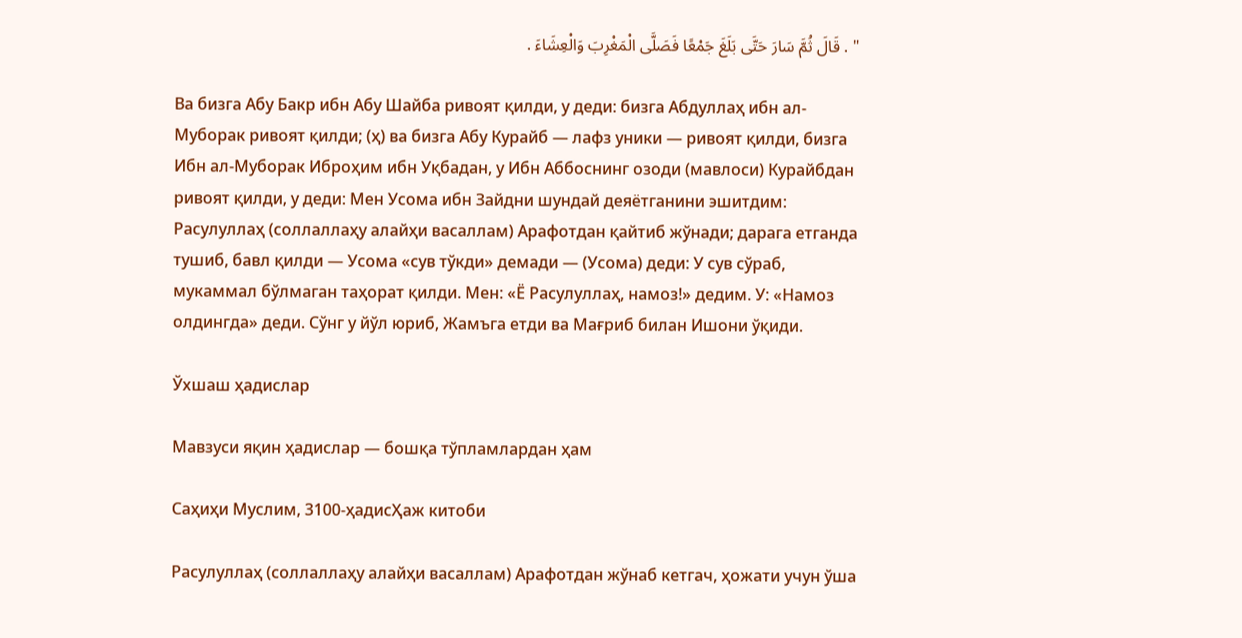" . قَالَ ثُمَّ سَارَ حَتَّى بَلَغَ جَمْعًا فَصَلَّى الْمَغْرِبَ وَالْعِشَاءَ .

Ва бизга Абу Бакр ибн Абу Шайба ривоят қилди, у деди: бизга Абдуллаҳ ибн ал-Муборак ривоят қилди; (ҳ) ва бизга Абу Курайб — лафз уники — ривоят қилди, бизга Ибн ал-Муборак Иброҳим ибн Уқбадан, у Ибн Аббоснинг озоди (мавлоси) Курайбдан ривоят қилди, у деди: Мен Усома ибн Зайдни шундай деяётганини эшитдим: Расулуллаҳ (соллаллаҳу алайҳи васаллам) Арафотдан қайтиб жўнади; дарага етганда тушиб, бавл қилди — Усома «сув тўкди» демади — (Усома) деди: У сув сўраб, мукаммал бўлмаган таҳорат қилди. Мен: «Ё Расулуллаҳ, намоз!» дедим. У: «Намоз олдингда» деди. Сўнг у йўл юриб, Жамъга етди ва Мағриб билан Ишони ўқиди.

Ўхшаш ҳадислар

Мавзуси яқин ҳадислар — бошқа тўпламлардан ҳам

Саҳиҳи Муслим, 3100-ҳадисҲаж китоби

Расулуллаҳ (соллаллаҳу алайҳи васаллам) Арафотдан жўнаб кетгач, ҳожати учун ўша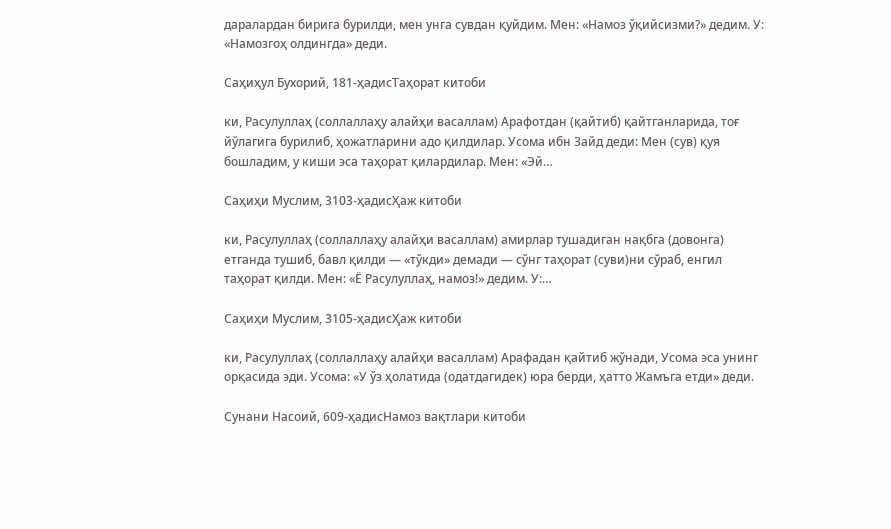даралардан бирига бурилди, мен унга сувдан қуйдим. Мен: «Намоз ўқийсизми?» дедим. У: «Намозгоҳ олдингда» деди.

Саҳиҳул Бухорий, 181-ҳадисТаҳорат китоби

ки, Расулуллаҳ (соллаллаҳу алайҳи васаллам) Арафотдан (қайтиб) қайтганларида, тоғ йўлагига бурилиб, ҳожатларини адо қилдилар. Усома ибн Зайд деди: Мен (сув) қуя бошладим, у киши эса таҳорат қилардилар. Мен: «Эй…

Саҳиҳи Муслим, 3103-ҳадисҲаж китоби

ки, Расулуллаҳ (соллаллаҳу алайҳи васаллам) амирлар тушадиган нақбга (довонга) етганда тушиб, бавл қилди — «тўкди» демади — сўнг таҳорат (суви)ни сўраб, енгил таҳорат қилди. Мен: «Ё Расулуллаҳ, намоз!» дедим. У:…

Саҳиҳи Муслим, 3105-ҳадисҲаж китоби

ки, Расулуллаҳ (соллаллаҳу алайҳи васаллам) Арафадан қайтиб жўнади, Усома эса унинг орқасида эди. Усома: «У ўз ҳолатида (одатдагидек) юра берди, ҳатто Жамъга етди» деди.

Сунани Насоий, 609-ҳадисНамоз вақтлари китоби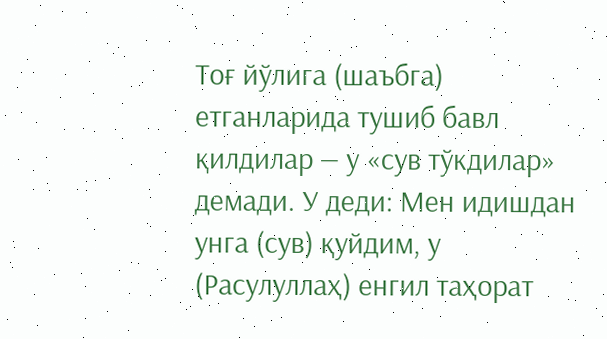Тоғ йўлига (шаъбга) етганларида тушиб бавл қилдилар — у «сув тўкдилар» демади. У деди: Мен идишдан унга (сув) қуйдим, у (Расулуллаҳ) енгил таҳорат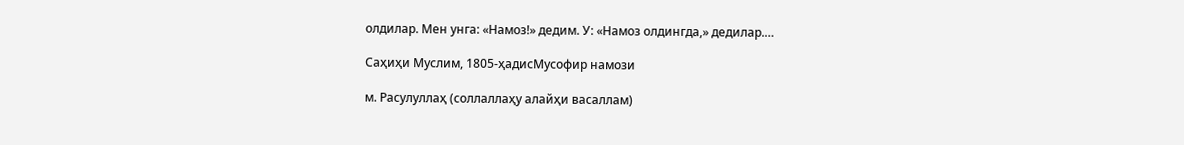олдилар. Мен унга: «Намоз!» дедим. У: «Намоз олдингда,» дедилар.…

Саҳиҳи Муслим, 1805-ҳадисМусофир намози

м. Расулуллаҳ (соллаллаҳу алайҳи васаллам)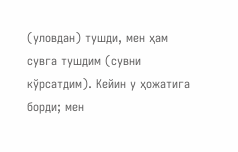(уловдан) тушди, мен ҳам сувга тушдим (сувни кўрсатдим). Кейин у ҳожатига борди; мен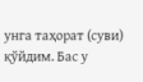унга таҳорат (суви) қўйдим. Бас у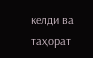келди ва таҳорат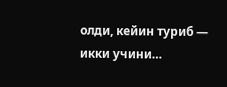олди, кейин туриб — икки учини…